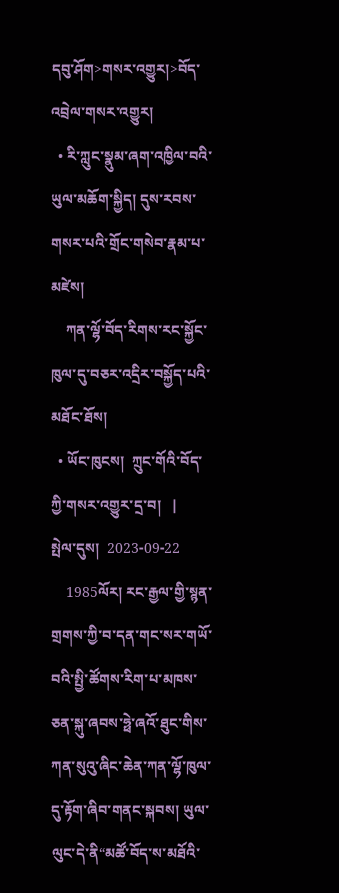དབུ་ཤོག>གསར་འགྱུར།>བོད་འབྲེལ་གསར་འགྱུར།
  • རི་ཀླུང་སྣུམ་ཞག་འཁྱིལ་བའི་ཡུལ་མཆོག་སྐྱིད། དུས་རབས་གསར་པའི་གྲོང་གསེབ་རྣམ་པ་མཛེས།
    ཀན་ལྷོ་བོད་རིགས་རང་སྐྱོང་ཁུལ་དུ་བཅར་འདྲིར་བསྐྱོད་པའི་མཐོང་ཐོས།
  • ཡོང་ཁུངས།  ཀྲུང་གོའི་བོད་ཀྱི་གསར་འགྱུར་དྲ་བ།   |     སྤེལ་དུས།  2023-09-22
    1985ལོར། རང་རྒྱལ་གྱི་སྙན་གྲགས་ཀྱི་བ་དན་གང་སར་གཡོ་བའི་སྤྱི་ཚོགས་རིག་པ་མཁས་ཅན་སྐུ་ཞབས་ཧྥེ་ཞའོ་ཐུང་གིས་ཀན་སུའུ་ཞིང་ཆེན་ཀན་ལྷོ་ཁུལ་དུ་རྟོག་ཞིབ་གནང་སྐབས། ཡུལ་ལུང་དེ་ནི“མཚོ་བོད་ས་མཐོའི་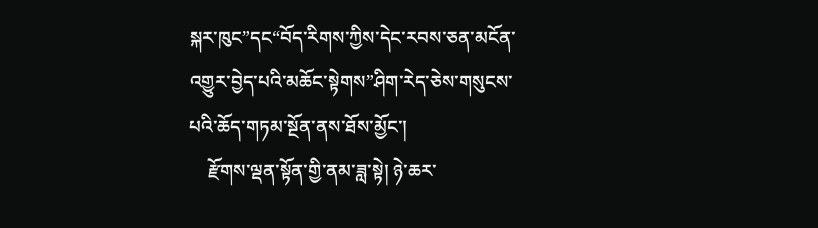སྐར་ཁུང”དང“བོད་རིགས་ཀྱིས་དེང་རབས་ཅན་མངོན་འགྱུར་བྱེད་པའི་མཆོང་སྟེགས”ཤིག་རེད་ཅེས་གསུངས་པའི་ཆོད་གཏམ་སྔོན་ནས་ཐོས་མྱོང་།
    རྫོགས་ལྡན་སྟོན་གྱི་ནམ་ཟླ་སྟེ། ཉེ་ཆར་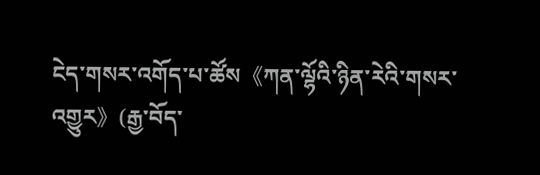ངེད་གསར་འགོད་པ་ཚོས《ཀན་ལྷོའི་ཉིན་རེའི་གསར་འགྱུར》(རྒྱ་བོད་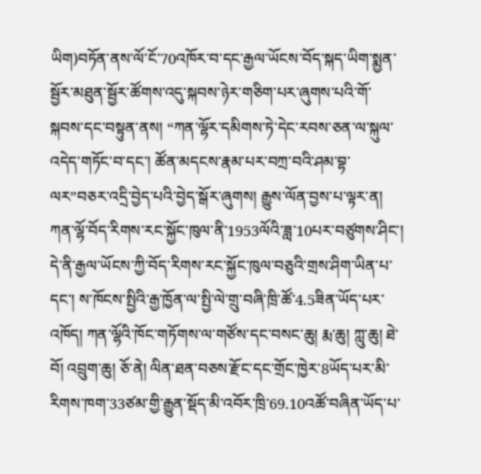ཡིག)བཏོན་ནས་ལོ་ངོ་70འཁོར་བ་དང་རྒྱལ་ཡོངས་བོད་སྐད་ཡིག་སྨྱན་སྦྱོར་མཐུན་སྦྱོར་ཚོགས་འདུ་སྐབས་ཉེར་གཅིག་པར་ཞུགས་པའི་གོ་སྐབས་དང་བསྟུན་ནས། “ཀན་ལྷོར་དམིགས་ཏེ་དེང་རབས་ཅན་ལ་སྐུལ་འདེད་གཏོང་བ་དང་། ཚོན་མདངས་རྣམ་པར་བཀྲ་བའི་ཤམ་བྷ་ལར”བཅར་འདྲི་བྱེད་པའི་བྱེད་སྒོར་ཞུགས། རྒྱུས་ལོན་བྱས་པ་ལྟར་ན། ཀན་ལྷོ་བོད་རིགས་རང་སྐྱོང་ཁུལ་ནི་1953ལོའི་ཟླ་10པར་བཙུགས་ཤིང་། དེ་ནི་རྒྱལ་ཡོངས་ཀྱི་བོད་རིགས་རང་སྐྱོང་ཁུལ་བཅུའི་གྲས་ཤིག་ཡིན་པ་དང་། ས་ཁོངས་སྤྱིའི་རྒྱ་ཁྱོན་ལ་སྤྱི་ལེ་གྲུ་བཞི་ཁྲི་ཚོ་4.5ཟིན་ཡོད་པར་འཁོད། ཀན་ལྷོའི་ཁོང་གཏོགས་ལ་གཙོས་དང་བསང་ཆུ། རྨ་ཆུ། ཀླུ་ཆུ། ཐེ་བོ། འབྲུག་ཆུ། ཅོ་ནེ། ལིན་ཐན་བཅས་རྫོང་དང་གྲོང་ཁྱེར་8ཡོད་པར་མི་རིགས་ཁག་33ཙམ་གྱི་རྒྱུན་སྡོད་མི་འབོར་ཁྲི་69.10འཚོ་བཞིན་ཡོད་པ་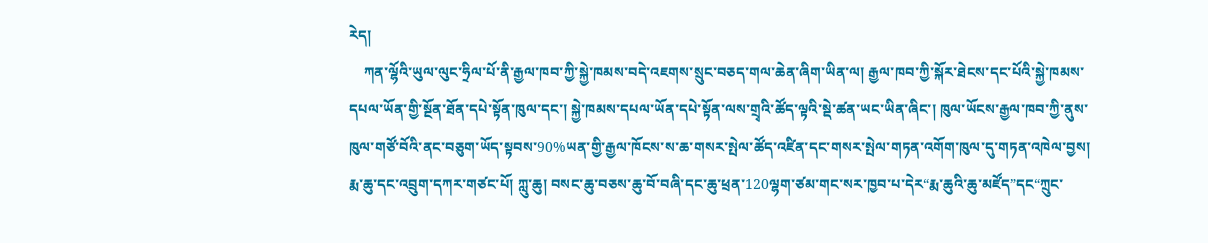རེད།
    ཀན་ལྷོའི་ཡུལ་ལུང་ཧྲིལ་པོ་ནི་རྒྱལ་ཁབ་ཀྱི་སྐྱེ་ཁམས་བདེ་འཇགས་སྲུང་བཅད་གལ་ཆེན་ཞིག་ཡིན་ལ། རྒྱལ་ཁབ་ཀྱི་སྐོར་ཐེངས་དང་པོའི་སྐྱེ་ཁམས་དཔལ་ཡོན་གྱི་སྔོན་ཐོན་དཔེ་སྟོན་ཁུལ་དང་། སྐྱེ་ཁམས་དཔལ་ཡོན་དཔེ་སྟོན་ལས་གྲྭའི་ཚོད་ལྟའི་སྡེ་ཚན་ཡང་ཡིན་ཞིང་། ཁུལ་ཡོངས་རྒྱལ་ཁབ་ཀྱི་ནུས་ཁུལ་གཙོ་བོའི་ནང་བཅུག་ཡོད་སྟབས་90%ཡན་གྱི་རྒྱལ་ཁོངས་ས་ཆ་གསར་སྤེལ་ཚོད་འཛིན་དང་གསར་སྤེལ་གཏན་འགོག་ཁུལ་དུ་གཏན་འཁེལ་བྱས། རྨ་ཆུ་དང་འབྲུག་དཀར་གཙང་པོ། ཀླུ་ཆུ། བསང་ཆུ་བཅས་ཆུ་བོ་བཞི་དང་ཆུ་ཕྲན་120ལྷག་ཙམ་གང་སར་ཁྱབ་པ་དེར“རྨ་ཆུའི་ཆུ་མཛོད”དང“ཀྲུང་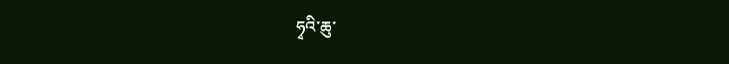ཧྭའི་ཆུ་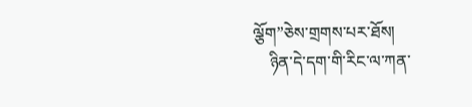ལྕོག”ཅེས་གྲགས་པར་ཐོས།
    ཉིན་དེ་དག་གི་རིང་ལ་ཀན་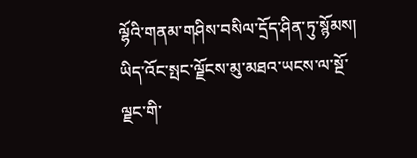ལྷོའི་གནམ་གཤིས་བསིལ་དྲོད་ཤིན་ཏུ་སྙོམས། ཡིད་འོང་སྤང་ལྗོངས་མུ་མཐའ་ཡངས་ལ་སྔོ་ལྗང་གི་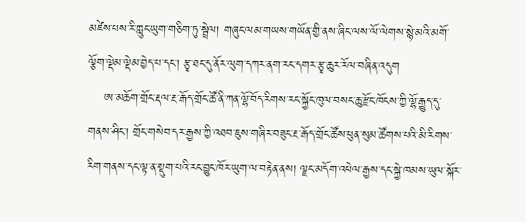མཛེས་པས་རི་ཀླུང་ཡུག་གཅིག་ཏུ་སྦྲེལ། གཞུང་ལམ་གཡས་གཡོན་གྱི་ནས་ཞིང་ལས་ལོ་ལེགས་སྙེ་མའི་མགོ་ལྕོག་ལྡེམ་ལྡེམ་བྱེད་པ་དང་། རྩྭ་ཐང་དུ་ནོར་ལུག་དཀར་ནག་རང་དགར་རྩྭ་ཆུར་རོལ་བཞིན་འདུག
    ཨ་མཆོག་གྲོང་རྡལ་རྔ་རྒོད་གྲོང་ཚོ་ནི་ཀན་ལྷོ་བོད་རིགས་རང་སྐྱོང་ཁུལ་བསང་ཆུ་རྫོང་ཁོངས་ཀྱི་ལྷོ་རྒྱུད་དུ་གནས་ཤིང་། གྲོང་གསེབ་དར་རྒྱས་ཀྱི་འཐབ་ཇུས་གཞིར་བཟུང་རྔ་རྒོད་གྲོང་ཚོས་ཕུན་སུམ་ཚོགས་པའི་མི་རིགས་རིག་གནས་དང་ལྟ་ན་སྡུག་པའི་རང་བྱུང་ཁོར་ཡུག་ལ་བརྟེན་ནས། ལྗང་མདོག་འཕེལ་རྒྱས་དང་སྐྱེ་ཁམས་ཡུལ་སྐོར་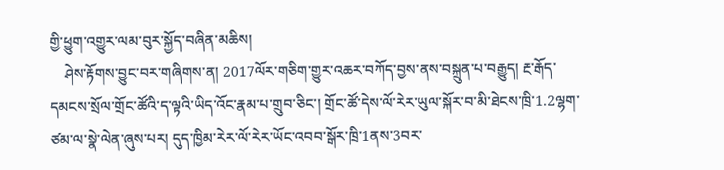གྱི་ཕྱུག་འགྱུར་ལམ་བུར་སྐྱོད་བཞིན་མཆིས།
    ཤེས་རྟོགས་བྱུང་བར་གཞིགས་ན། 2017ལོར་གཅིག་གྱུར་འཆར་བཀོད་བྱས་ནས་བསྐྲུན་པ་བརྒྱུད། རྔ་རྒོད་དམངས་སྲོལ་གྲོང་ཚོའི་ད་ལྟའི་ཡིད་འོང་རྣམ་པ་གྲུབ་ཅིང་། གྲོང་ཚོ་དེས་ལོ་རེར་ཡུལ་སྐོར་བ་མི་ཐེངས་ཁྲི་1.2ལྷག་ཙམ་ལ་སྣེ་ལེན་ཞུས་པར། དུད་ཁྱིམ་རེར་ལོ་རེར་ཡོང་འབབ་སྒོར་ཁྲི་1ནས་3བར་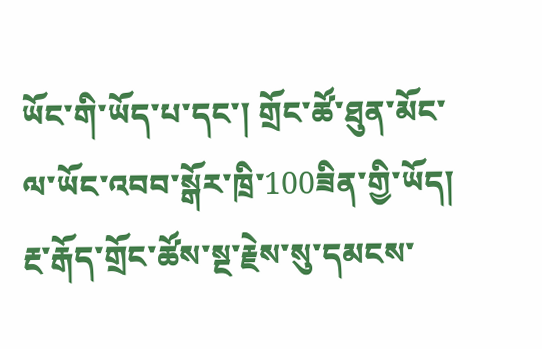ཡོང་གི་ཡོད་པ་དང་། གྲོང་ཚོ་ཐུན་མོང་ལ་ཡོང་འབབ་སྒོར་ཁྲི་100ཟིན་གྱི་ཡོད། རྔ་རྒོད་གྲོང་ཚོས་སྔ་རྗེས་སུ་དམངས་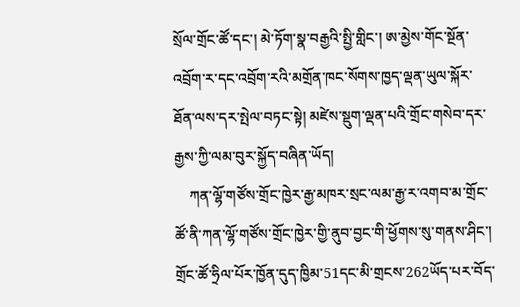སྲོལ་གྲོང་ཚོ་དང་། མེ་ཏོག་སྣ་བརྒྱའི་སྤྱི་གླིང་། ཨ་མྱེས་གོང་སྔོན་འབྲོག་ར་དང་འབྲོག་རའི་མགྲོན་ཁང་སོགས་ཁྱད་ལྡན་ཡུལ་སྐོར་ཐོན་ལས་དར་སྤེལ་བཏང་སྟེ། མཛེས་སྡུག་ལྡན་པའི་གྲོང་གསེབ་དར་རྒྱས་ཀྱི་ལམ་བུར་སྐྱོད་བཞིན་ཡོད།
    ཀན་ལྷོ་གཙོས་གྲོང་ཁྱེར་རྒྱ་མཁར་སྲང་ལམ་རྒྱ་ར་འགབ་མ་གྲོང་ཚོ་ནི་ཀན་ལྷོ་གཙོས་གྲོང་ཁྱེར་གྱི་ནུབ་བྱང་གི་ཕྱོགས་སུ་གནས་ཤིང་། གྲོང་ཚོ་ཧྲིལ་པོར་ཁྱོན་དུད་ཁྱིམ་51དང་མི་གྲངས་262ཡོད་པར་བོད་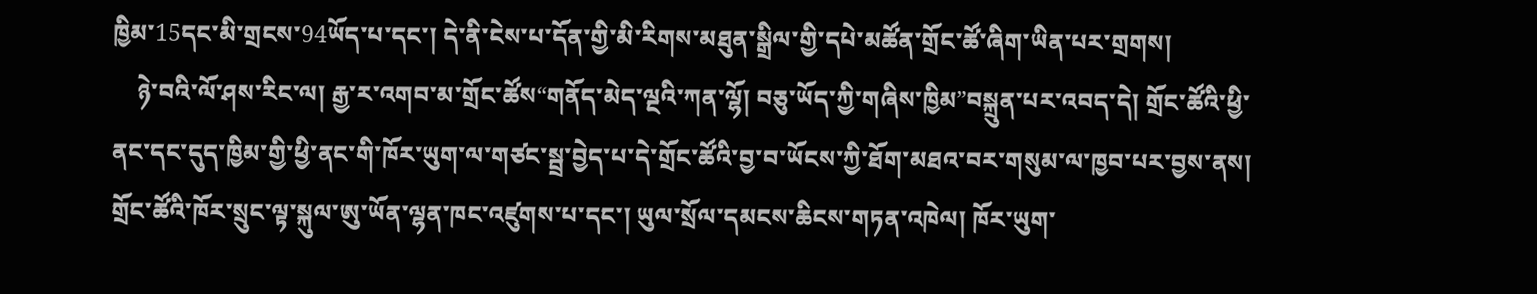ཁྱིམ་15དང་མི་གྲངས་94ཡོད་པ་དང་། དེ་ནི་ངེས་པ་དོན་གྱི་མི་རིགས་མཐུན་སྒྲིལ་གྱི་དཔེ་མཚོན་གྲོང་ཚོ་ཞིག་ཡིན་པར་གྲགས།
    ཉེ་བའི་ལོ་ཤས་རིང་ལ། རྒྱ་ར་འགབ་མ་གྲོང་ཚོས“གནོད་མེད་ལྔའི་ཀན་ལྷོ། བཅུ་ཡོད་ཀྱི་གཞིས་ཁྱིམ”བསྐྲུན་པར་འབད་དེ། གྲོང་ཚོའི་ཕྱི་ནང་དང་དུད་ཁྱིམ་གྱི་ཕྱི་ནང་གི་ཁོར་ཡུག་ལ་གཙང་སྦྲ་བྱེད་པ་དེ་གྲོང་ཚོའི་བྱ་བ་ཡོངས་ཀྱི་ཐོག་མཐའ་བར་གསུམ་ལ་ཁྱབ་པར་བྱས་ནས། གྲོང་ཚོའི་ཁོར་སྲུང་ལྟ་སྐུལ་ཨུ་ཡོན་ལྷན་ཁང་འཛུགས་པ་དང་། ཡུལ་སྲོལ་དམངས་ཆིངས་གཏན་འཁེལ། ཁོར་ཡུག་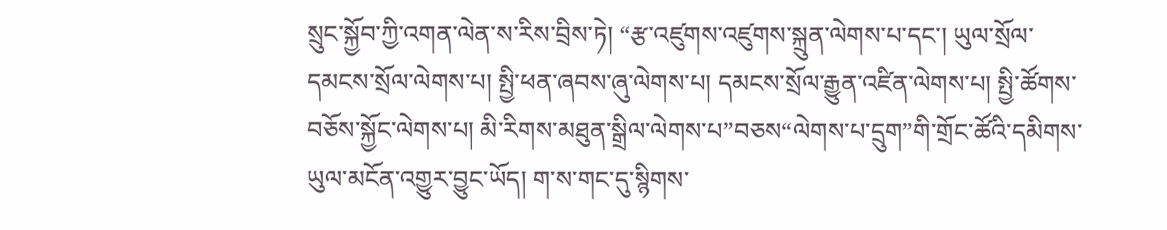སྲུང་སྐྱོབ་ཀྱི་འགན་ལེན་ས་རིས་བྲིས་ཏེ། “རྩ་འཛུགས་འཛུགས་སྐྲུན་ལེགས་པ་དང་། ཡུལ་སྲོལ་དམངས་སྲོལ་ལེགས་པ། སྤྱི་ཕན་ཞབས་ཞུ་ལེགས་པ། དམངས་སྲོལ་རྒྱུན་འཛིན་ལེགས་པ། སྤྱི་ཚོགས་བཅོས་སྐྱོང་ལེགས་པ། མི་རིགས་མཐུན་སྒྲིལ་ལེགས་པ”བཅས“ལེགས་པ་དྲུག”གི་གྲོང་ཚོའི་དམིགས་ཡུལ་མངོན་འགྱུར་བྱུང་ཡོད། ག་ས་གང་དུ་སྙིགས་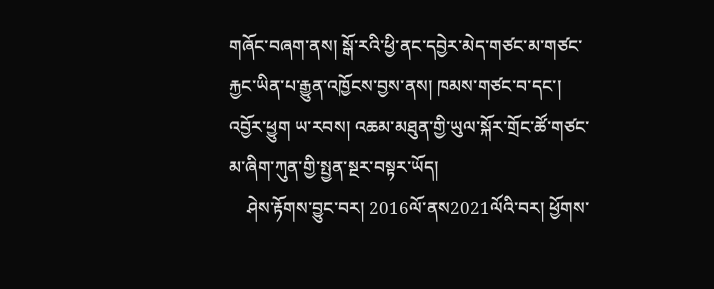གཞོང་བཞག་ནས། སྒོ་རའི་ཕྱི་ནང་དབྱེར་མེད་གཙང་མ་གཙང་རྐྱང་ཡིན་པ་རྒྱུན་འཁྱོངས་བྱས་ནས། ཁམས་གཙང་བ་དང་། འབྱོར་ཕྱུག ཡ་རབས། འཆམ་མཐུན་གྱི་ཡུལ་སྐོར་གྲོང་ཚོ་གཙང་མ་ཞིག་ཀུན་གྱི་སྤྱན་སྔར་བསྟར་ཡོད།
    ཤེས་རྟོགས་བྱུང་བར། 2016ལོ་ནས2021ལོའི་བར། ཕྱོགས་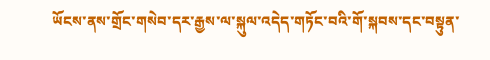ཡོངས་ནས་གྲོང་གསེབ་དར་རྒྱས་ལ་སྐུལ་འདེད་གཏོང་བའི་གོ་སྐབས་དང་བསྟུན་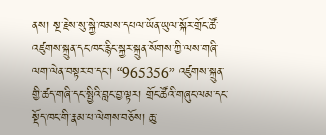ནས། སྔ་རྗེས་སུ་སྐྱེ་ཁམས་དཔལ་ཡོན་ཡུལ་སྐོར་གྲོང་ཚོ་འཛུགས་སྐྲུན་དང་ཁང་རྙིང་སྐྱར་སྐྲུན་སོགས་ཀྱི་ལས་གཞི་ལག་ལེན་བསྟར་བ་དང་། “965356” འཛུགས་སྐྲུན་གྱི་ཚད་གཞི་དང་སྤྱིའི་བླང་བྱ་ལྟར། གྲོང་ཚོའི་གཞུང་ལམ་དང་སྡོད་ཁང་གི་རྣམ་པ་ལེགས་བཅོས། ཆུ་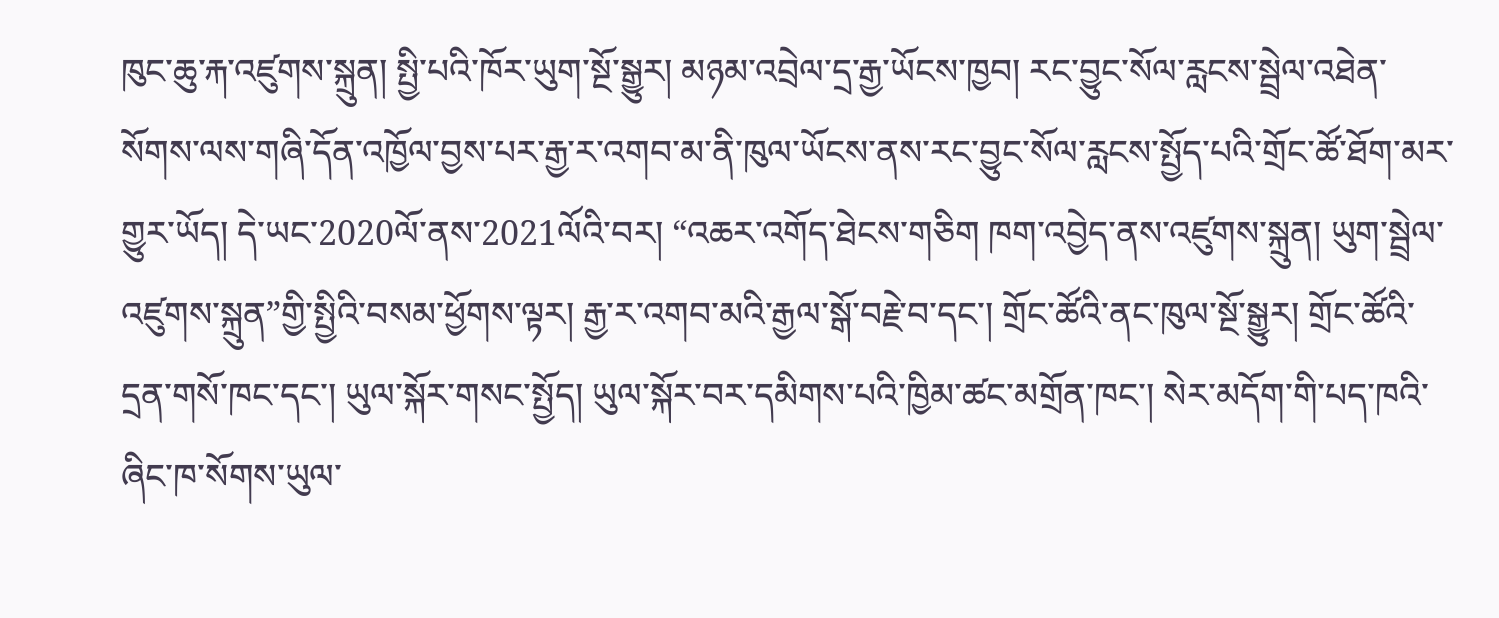ཁུང་ཆུ་རྐ་འཛུགས་སྐྲུན། སྤྱི་པའི་ཁོར་ཡུག་སྔོ་སྒྱུར། མཉམ་འབྲེལ་དྲ་རྒྱ་ཡོངས་ཁྱབ། རང་བྱུང་སོལ་རླངས་སྦྲེལ་འཐེན་སོགས་ལས་གཞི་དོན་འཁྱོལ་བྱས་པར་རྒྱ་ར་འགབ་མ་ནི་ཁུལ་ཡོངས་ནས་རང་བྱུང་སོལ་རླངས་སྤྱོད་པའི་གྲོང་ཚོ་ཐོག་མར་གྱུར་ཡོད། དེ་ཡང་2020ལོ་ནས་2021ལོའི་བར། “འཆར་འགོད་ཐེངས་གཅིག ཁག་འབྱེད་ནས་འཛུགས་སྐྲུན། ཡུག་སྦྲེལ་འཛུགས་སྐྲུན”གྱི་སྤྱིའི་བསམ་ཕྱོགས་ལྟར། རྒྱ་ར་འགབ་མའི་རྒྱལ་སྒོ་བརྗེ་བ་དང་། གྲོང་ཚོའི་ནང་ཁུལ་སྔོ་སྒྱུར། གྲོང་ཚོའི་དྲན་གསོ་ཁང་དང་། ཡུལ་སྐོར་གསང་སྤྱོད། ཡུལ་སྐོར་བར་དམིགས་པའི་ཁྱིམ་ཚང་མགྲོན་ཁང་། སེར་མདོག་གི་པད་ཁའི་ཞིང་ཁ་སོགས་ཡུལ་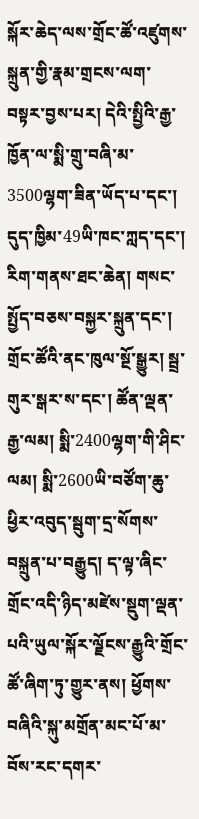སྐོར་ཆེད་ལས་གྲོང་ཚོ་འཛུགས་སྐྲུན་གྱི་རྣམ་གྲངས་ལག་བསྟར་བྱས་པར། དེའི་སྤྱིའི་རྒྱ་ཁྱོན་ལ་སྨི་གྲུ་བཞི་མ་3500ལྷག་ཟིན་ཡོད་པ་དང་། དུད་ཁྱིམ་49ཡི་ཁང་ཀླད་དང་། རིག་གནས་ཐང་ཆེན། གསང་སྤྱོད་བཅས་བསྐྱར་སྐྲུན་དང་། གྲོང་ཚོའི་ནང་ཁུལ་སྔོ་སྒྱུར། སྦྲ་གུར་སྒར་ས་དང་། ཚོན་ལྡན་རྒྱ་ལམ། སྨི་2400ལྷག་གི་ཤིང་ལམ། སྨི་2600ཡི་བཙོག་ཆུ་ཕྱིར་འབུད་སྦུག་དྲ་སོགས་བསྐྲུན་པ་བརྒྱུད། ད་ལྟ་ཞིང་གྲོང་འདི་ཉིད་མཛེས་སྡུག་ལྡན་པའི་ཡུལ་སྐོར་ལྗོངས་རྒྱུའི་གྲོང་ཚོ་ཞིག་ཏུ་གྱུར་ནས། ཕྱོགས་བཞིའི་སྐུ་མགྲོན་མང་པོ་མ་བོས་རང་དགར་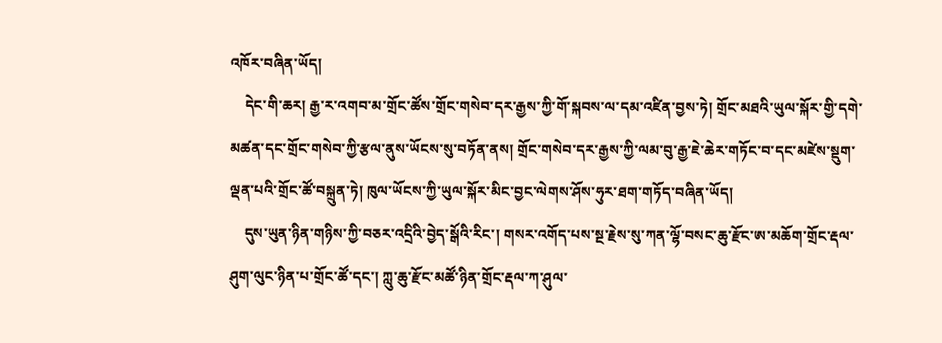འཁོར་བཞིན་ཡོད།
    དེང་གི་ཆར། རྒྱ་ར་འགབ་མ་གྲོང་ཚོས་གྲོང་གསེབ་དར་རྒྱས་ཀྱི་གོ་སྐབས་ལ་དམ་འཛིན་བྱས་ཏེ། གྲོང་མཐའི་ཡུལ་སྐོར་གྱི་དགེ་མཚན་དང་གྲོང་གསེབ་ཀྱི་རྩལ་ནུས་ཡོངས་སུ་བཏོན་ནས། གྲོང་གསེབ་དར་རྒྱས་ཀྱི་ལམ་བུ་རྒྱ་ཇེ་ཆེར་གཏོང་བ་དང་མཛེས་སྡུག་ལྡན་པའི་གྲོང་ཚོ་བསྐྲུན་ཏེ། ཁུལ་ཡོངས་ཀྱི་ཡུལ་སྐོར་མིང་བྱང་ལེགས་ཤོས་ཧུར་ཐག་གཏོད་བཞིན་ཡོད།
    དུས་ཡུན་ཉིན་གཉིས་ཀྱི་བཅར་འདྲིའི་བྱེད་སྒོའི་རིང་། གསར་འགོད་པས་སྔ་རྗེས་སུ་ཀན་ལྷོ་བསང་ཆུ་རྫོང་ཨ་མཆོག་གྲོང་རྡལ་ཤུག་ལུང་ཉིན་པ་གྲོང་ཚོ་དང་། ཀླུ་ཆུ་རྫོང་མཚོ་ཉིན་གྲོང་རྡལ་ཀ་ཤུལ་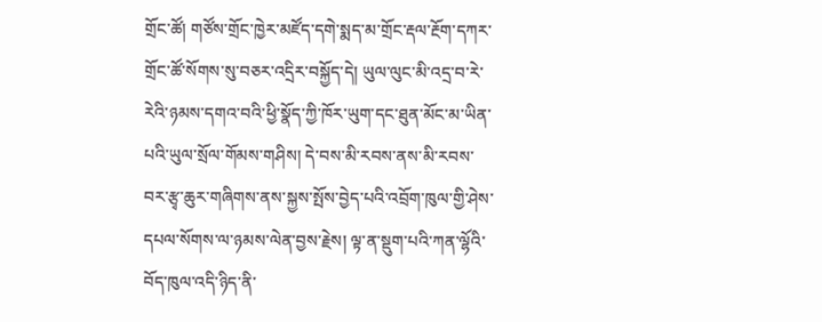གྲོང་ཚོ། གཙོས་གྲོང་ཁྱེར་མཛོད་དགེ་སྨད་མ་གྲོང་རྡལ་རྔོག་དཀར་གྲོང་ཚོ་སོགས་སུ་བཅར་འདྲིར་བསྐྱོད་དེ། ཡུལ་ལུང་མི་འདྲ་བ་རེ་རེའི་ཉམས་དགའ་བའི་ཕྱི་སྣོད་ཀྱི་ཁོར་ཡུག་དང་ཐུན་མོང་མ་ཡིན་པའི་ཡུལ་སྲོལ་གོམས་གཤིས། དེ་བས་མི་རབས་ནས་མི་རབས་བར་རྩྭ་ཆུར་གཞིགས་ནས་སྐྱས་སྤོས་བྱེད་པའི་འབྲོག་ཁུལ་གྱི་ཤེས་དཔལ་སོགས་ལ་ཉམས་ལེན་བྱས་རྗེས། ལྟ་ན་སྡུག་པའི་ཀན་ལྷོའི་བོད་ཁུལ་འདི་ཉིད་ནི་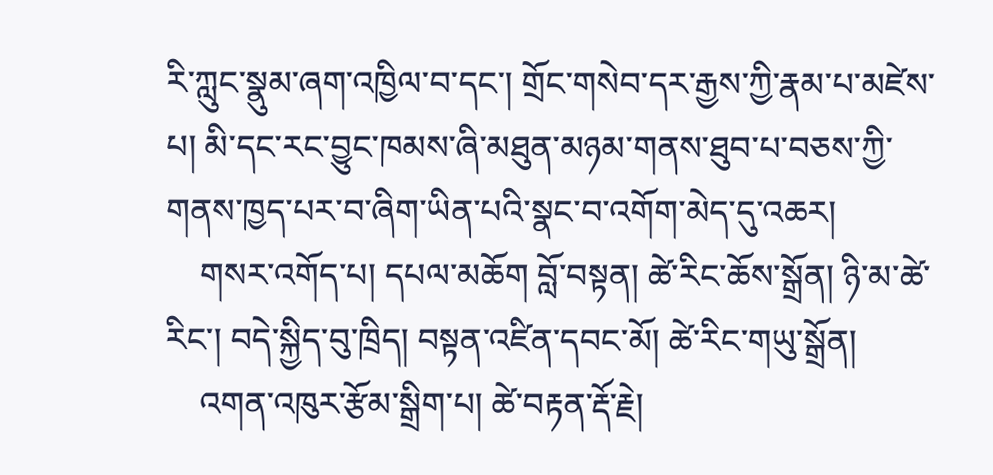རི་ཀླུང་སྣུམ་ཞག་འཁྱིལ་བ་དང་། གྲོང་གསེབ་དར་རྒྱས་ཀྱི་རྣམ་པ་མཛེས་པ། མི་དང་རང་བྱུང་ཁམས་ཞི་མཐུན་མཉམ་གནས་ཐུབ་པ་བཅས་ཀྱི་གནས་ཁྱད་པར་བ་ཞིག་ཡིན་པའི་སྣང་བ་འགོག་མེད་དུ་འཆར།
    གསར་འགོད་པ། དཔལ་མཆོག བློ་བསྟན། ཚེ་རིང་ཆོས་སྒྲོན། ཉི་མ་ཚེ་རིང་། བདེ་སྐྱིད་བུ་ཁྲིད། བསྟན་འཛིན་དབང་མོ། ཚེ་རིང་གཡུ་སྒྲོན།
    འགན་འཁུར་རྩོམ་སྒྲིག་པ། ཚེ་བརྟན་རྡོ་རྗེ།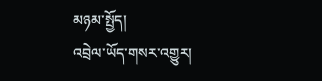མཉམ་སྤྱོད།
འབྲེལ་ཡོད་གསར་འགྱུར།